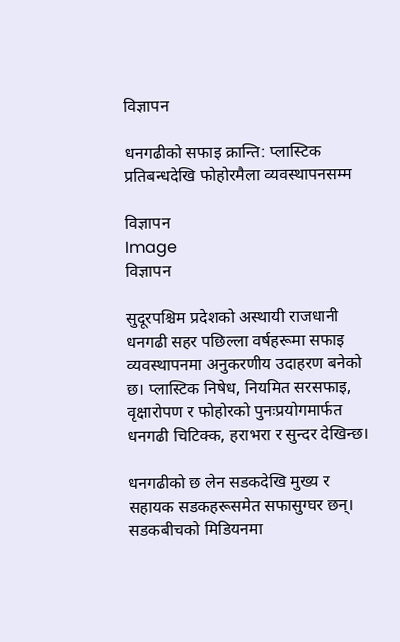विज्ञापन

धनगढीको सफाइ क्रान्ति: प्लास्टिक प्रतिबन्धदेखि फोहोरमैला व्यवस्थापनसम्म

विज्ञापन
Image
विज्ञापन

सुदूरपश्चिम प्रदेशको अस्थायी राजधानी धनगढी सहर पछिल्ला वर्षहरूमा सफाइ व्यवस्थापनमा अनुकरणीय उदाहरण बनेको छ। प्लास्टिक निषेध, नियमित सरसफाइ, वृक्षारोपण र फोहोरको पुनःप्रयोगमार्फत धनगढी चिटिक्क, हराभरा र सुन्दर देखिन्छ।

धनगढीको छ लेन सडकदेखि मुख्य र सहायक सडकहरूसमेत सफासुग्घर छन्। सडकबीचको मिडियनमा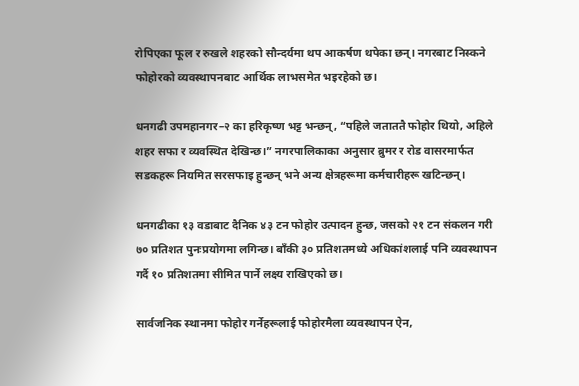रोपिएका फूल र रुखले शहरको सौन्दर्यमा थप आकर्षण थपेका छन्। नगरबाट निस्कने फोहोरको व्यवस्थापनबाट आर्थिक लाभसमेत भइरहेको छ।

धनगढी उपमहानगर–२ का हरिकृष्ण भट्ट भन्छन्, “पहिले जताततै फोहोर थियो, अहिले शहर सफा र व्यवस्थित देखिन्छ।” नगरपालिकाका अनुसार ब्रुमर र रोड वासरमार्फत सडकहरू नियमित सरसफाइ हुन्छन् भने अन्य क्षेत्रहरूमा कर्मचारीहरू खटिन्छन्।

धनगढीका १३ वडाबाट दैनिक ४३ टन फोहोर उत्पादन हुन्छ, जसको २१ टन संकलन गरी ७० प्रतिशत पुनःप्रयोगमा लगिन्छ। बाँकी ३० प्रतिशतमध्ये अधिकांशलाई पनि व्यवस्थापन गर्दै १० प्रतिशतमा सीमित पार्ने लक्ष्य राखिएको छ।

सार्वजनिक स्थानमा फोहोर गर्नेहरूलाई फोहोरमैला व्यवस्थापन ऐन,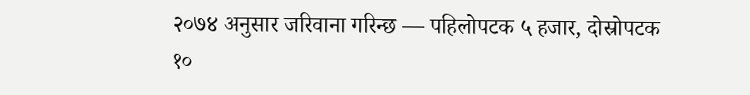२०७४ अनुसार जरिवाना गरिन्छ — पहिलोपटक ५ हजार, दोस्रोपटक १०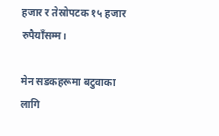हजार र तेस्रोपटक १५ हजार रुपैयाँसम्म।

मेन सडकहरूमा बटुवाका लागि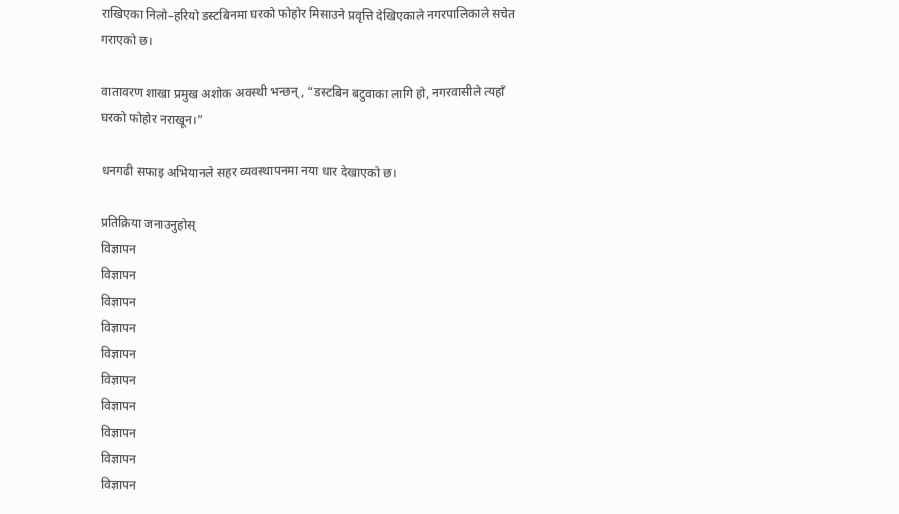राखिएका निलो–हरियो डस्टबिनमा घरको फोहोर मिसाउने प्रवृत्ति देखिएकाले नगरपालिकाले सचेत गराएको छ।

वातावरण शाखा प्रमुख अशोक अवस्थी भन्छन्, “डस्टबिन बटुवाका लागि हो, नगरवासीले त्यहाँ घरको फोहोर नराखून।”

धनगढी सफाइ अभियानले सहर व्यवस्थापनमा नया धार देखाएको छ।

प्रतिक्रिया जनाउनुहोस्
विज्ञापन
विज्ञापन
विज्ञापन
विज्ञापन
विज्ञापन
विज्ञापन
विज्ञापन
विज्ञापन
विज्ञापन
विज्ञापन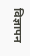विज्ञापन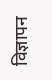विज्ञापन